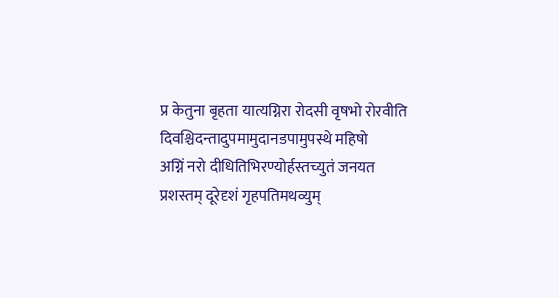प्र केतुना बृहता यात्यग्निरा रोदसी वृषभो रोरवीति दिवश्चिदन्तादुपमामुदानडपामुपस्थे महिषो
अग्निं नरो दीधितिभिरण्योर्हस्तच्युतं जनयत प्रशस्तम् दूरेदृशं गृहपतिमथव्युम्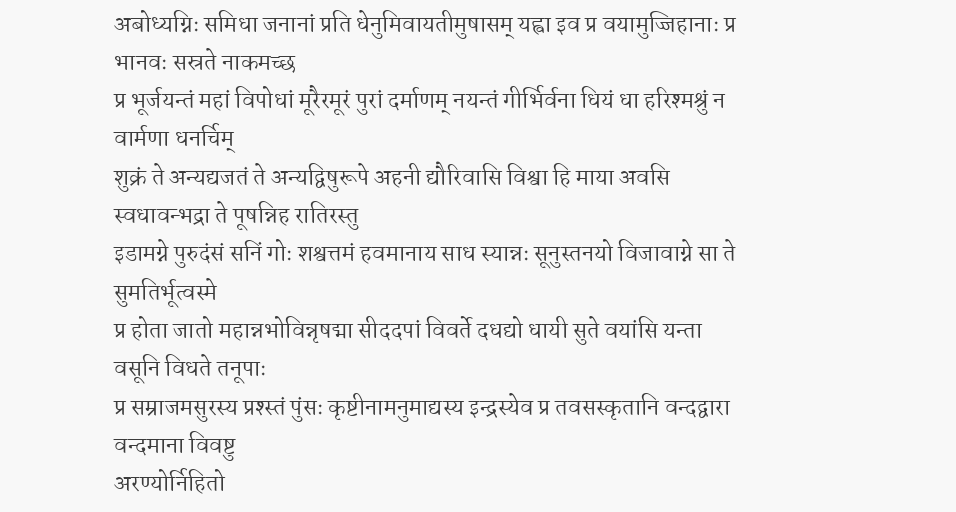अबोध्यग्निः समिधा जनानां प्रति धेनुमिवायतीमुषासम् यह्वा इव प्र वयामुज्जिहानाः प्र भानवः सस्रते नाकमच्छ
प्र भूर्जयन्तं महां विपोधां मूरैरमूरं पुरां दर्माणम् नयन्तं गीर्भिर्वना धियं धा हरिश्मश्रुं न वार्मणा धनर्चिम्
शुक्रं ते अन्यद्यजतं ते अन्यद्विषुरूपे अहनी द्यौरिवासि विश्वा हि माया अवसि स्वधावन्भद्रा ते पूषन्निह रातिरस्तु
इडामग्ने पुरुदंसं सनिं गोः शश्वत्तमं हवमानाय साध स्यान्नः सूनुस्तनयो विजावाग्ने सा ते सुमतिर्भूत्वस्मे
प्र होता जातो महान्नभोविन्नृषद्मा सीददपां विवर्ते दधद्यो धायी सुते वयांसि यन्ता वसूनि विधते तनूपाः
प्र सम्राजमसुरस्य प्रश्स्तं पुंसः कृष्टीनामनुमाद्यस्य इन्द्रस्येव प्र तवसस्कृतानि वन्दद्वारा वन्दमाना विवष्टु
अरण्योर्निहितो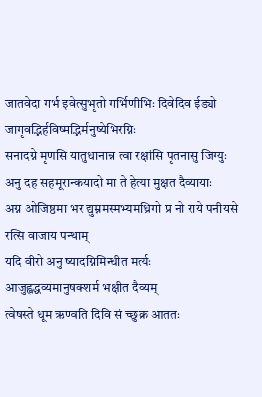जातवेदा गर्भ इवेत्सुभृतो गर्भिणीभिः दिवेदिव ईड्यो जागृवद्भिर्हविष्मद्भिर्मनुष्येभिरग्निः
सनादग्ने मृणसि यातुधानान्न त्वा रक्षांसि पृतनासु जिग्युः अनु दह सहमूरान्कयादो मा ते हेत्या मुक्षत दैव्यायाः
अग्न ओजिष्ठमा भर द्युम्नमस्मभ्यमध्रिगो प्र नो राये पनीयसे रत्सि वाजाय पन्थाम्
यदि वीरो अनु ष्यादग्निमिन्धीत मर्त्यः आजुह्वद्धव्यमानुषक्शर्म भक्षीत दैव्यम्
त्वेषस्ते धूम ऋण्वति दिवि सं च्छुक्र आततः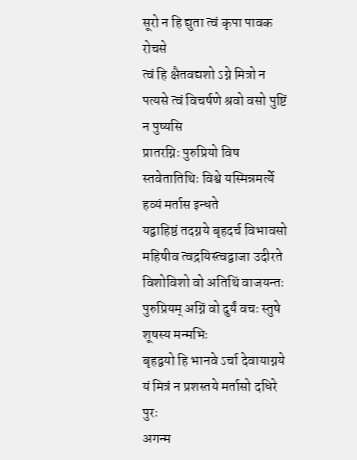सूरो न हि द्युता त्वं कृपा पावक रोचसे
त्वं हि क्षैतवद्यशो ऽग्ने मित्रो न पत्यसे त्वं विचर्षणे श्रवो वसो पुष्टिं न पुष्यसि
प्रातरग्निः पुरुप्रियो विष स्तवेतातिथिः विश्वे यस्मिन्नमर्त्ये हव्यं मर्तास इन्धते
यद्वाहिष्ठं तदग्नये बृहदर्च विभावसो महिषीव त्वद्रयिस्त्वद्वाजा उदीरते
विशोविशो वो अतिथिं वाजयन्तः पुरुप्रियम् अग्निं वो दुर्यं वचः स्तुषे शूषस्य मन्मभिः
बृहद्वयो हि भानवे ऽर्चा देवायाग्नये यं मित्रं न प्रशस्तये मर्तासो दधिरे पुरः
अगन्म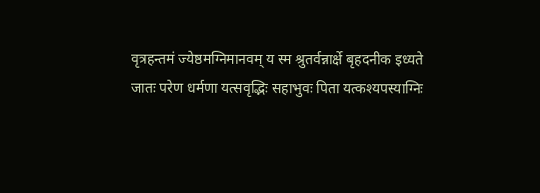वृत्रहन्तमं ज्येष्ठमग्निमानवम् य स्म श्रुतर्वन्नार्क्षे बृहदनीक इध्यते
जातः परेण धर्मणा यत्सवृद्भिः सहाभुवः पिता यत्कश्यपस्याग्निः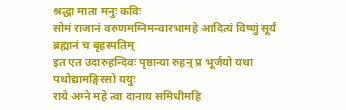श्रद्धा माता मनुः कविः
सोमं राजानं वरुणमग्निमन्वारभामहे आदित्यं विष्णुं सूर्यं ब्रह्मानं च बृहस्पतिम्
इत एत उदारुहन्दिवः पृष्ठान्या रुहन् प्र भूर्जयो यथा पथोद्यामङ्गिरसो ययुः
राये अग्ने महे त्वा दानाय समिधीमहि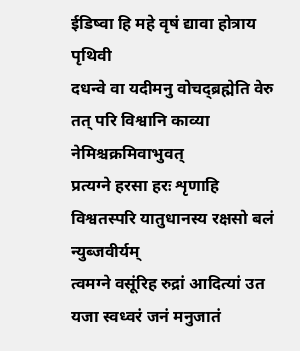ईडिष्वा हि महे वृषं द्यावा होत्राय पृथिवी
दधन्वे वा यदीमनु वोचद्ब्रह्मेति वेरु तत् परि विश्वानि काव्या नेमिश्चक्रमिवाभुवत्
प्रत्यग्ने हरसा हरः शृणाहि विश्वतस्परि यातुधानस्य रक्षसो बलं न्युब्जवीर्यम्
त्वमग्ने वसूंरिह रुद्रां आदित्यां उत यजा स्वध्वरं जनं मनुजातं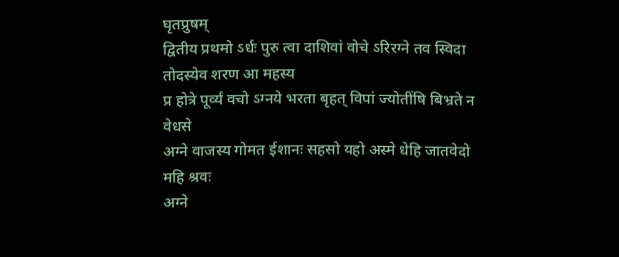घृतप्रुषम्
द्वितीय प्रथमो ऽर्धः पुरु त्वा दाशिवां वोचे ऽरिरग्ने तव स्विदा तोदस्येव शरण आ महस्य
प्र होत्रे पूर्व्यं वचो ऽग्नये भरता बृहत् विपां ज्योतींषि बिभ्रते न वेधसे
अग्ने वाजस्य गोमत ईशानः सहसो यहो अस्मे धेहि जातवेदो महि श्रवः
अग्ने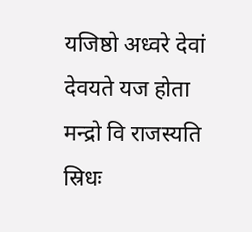यजिष्ठो अध्वरे देवां देवयते यज होता मन्द्रो वि राजस्यति स्रिधः